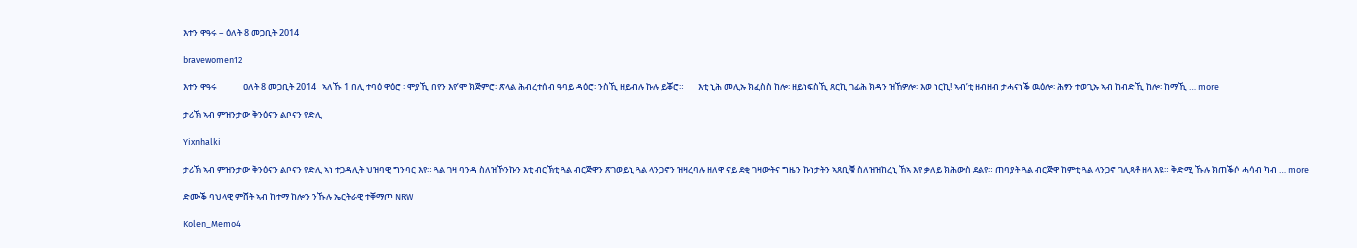እተን ዋዓሩ – ዕለት 8 መጋቢት 2014

bravewomen12

እተን ዋዓሩ             ዐለት 8 መጋቢት 2014   ኣለኹ 1 በሊ ተባዕ ዋዕሮ ፡ ሞያኺ በየን እየ’ሞ ክጅምሮ፡ ጽላል ሕብረተሰብ ዓባይ ዳዕሮ፡ ንስኺ ዘይብሉ ኩሉ ይቖሮ።       እቲ ኒሕ መሊኡ ክፈስስ ከሎ፡ ዘይነፍስኺ ጸርኪ ገፊሕ ክዳን ዝኸዎሎ፡ እወ ነርኪ! ኣብ’ቲ ዘብዘብ ታሓናነቕ ዉዕሎ፡ ሕፃን ተወጊኡ ኣብ ከብድኺ ከሎ፡ ከማኺ … more

ታሪኽ ኣብ ምዝንታው ቅንዕናን ልቦናን የድሊ

Yixnhalki

ታሪኽ ኣብ ምዝንታው ቅንዕናን ልቦናን የድሊ ኣነ ተጋዳሊት ህዝባዊ ግንባር እየ። ጓል ገዛ ባንዳ ስለዝኾንኩን እቲ ብርኽቲ ጓል ብርጅዋን ጽገወይኒ ጓል ላንጋኖን ዝዛረባሉ ዘለዋ ናይ ደቂ ገዛውትና ግዜን ኩነታትን ኣጸቢቑ ስለዝዝከረኒ ኸኣ እየ ቃለይ ክሕውስ ደልየ። ጠባያት ጓል ብርጅዋ ከምቲ ጓል ላንጋኖ ገሊጻቶ ዘላ እዩ። ቅድሚ ኹሉ ክጠቕሶ ሓሳብ ካብ … more

ድሙቕ ባህላዊ ምሸት ኣብ ከተማ ከሎን ንኹሉ ኤርትራዊ ተቐማጦ NRW

Kolen_Memo4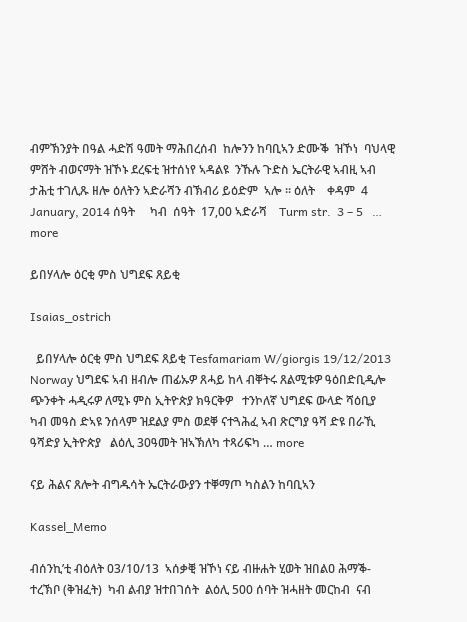ብምኽንያት በዓል ሓድሽ ዓመት ማሕበረሰብ  ከሎንን ከባቢኣን ድሙቕ  ዝኾነ  ባህላዊ ምሸት ብወናማት ዝኾኑ ደረፍቲ ዝተሰነየ ኣዳልዩ  ንኹሉ ጉድስ ኤርትራዊ ኣብዚ ኣብ ታሕቲ ተገሊጹ ዘሎ ዕለትን ኣድራሻን ብኽብሪ ይዕድም  ኣሎ ። ዕለት    ቀዳም  4 January, 2014 ሰዓት     ካብ  ሰዓት  17,00 ኣድራሻ    Turm str.  3 – 5   … more

ይበሃላሎ ዕርቂ ምስ ህግደፍ ጸይቂ

Isaias_ostrich

  ይበሃላሎ ዕርቂ ምስ ህግደፍ ጸይቂ Tesfamariam W/giorgis 19/12/2013 Norway ህግደፍ ኣብ ዘብሎ ጠፊኡዎ ጸሓይ ከላ ብቐትሩ ጸልሚቱዎ ዓዕበድቢዲሎ ጭንቀት ሓዲሩዎ ለሚኑ ምስ ኢትዮጵያ ክዓርቅዎ   ተንኮለኛ ህግደፍ ውላድ ሻዕቢያ ካብ መዓስ ድኣዩ ንሰላም ዝደልያ ምስ ወደቐ ናተጓሕፈ ኣብ ጽርግያ ዓሻ ድዩ በራኺ ዓሻድያ ኢትዮጵያ   ልዕሊ 30ዓመት ዝኣኽለካ ተጻሪፍካ … more

ናይ ሕልና ጸሎት ብግዱሳት ኤርትራውያን ተቐማጦ ካስልን ከባቢኣን

Kassel_Memo

ብሰንኪ’ቲ ብዕለት 03/10/13  ኣሰቃቒ ዝኾነ ናይ ብዙሐት ሂወት ዝበልዐ ሕማቕ-ተረኽቦ (ቅዝፈት)  ካብ ልብያ ዝተበገሰት  ልዕሊ 500 ሰባት ዝሓዘት መርከብ  ናብ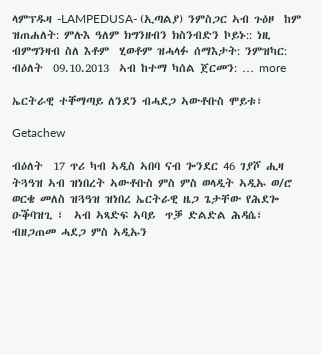ላምፕዱዛ -LAMPEDUSA- (ኢጣልያ) ንምስጋር ኣብ ጉዕዞ  ከም ዝጠሐለት: ምሉእ ዓለም ክግንዘብን ክስንብድን ኮይኑ:: ነዚ ብምግንዛብ ስለ እቶም  ሂወቶም ዝሓላፉ ሰማእታት: ንምዝካር:  ብዕለት  09.10.2013  ኣብ ከተማ ካሰል ጀርመን: … more

ኤርትራዊ ተቐማጣይ ለንደን ብሓደጋ ኣውቶቡስ ሞይቱ፣

Getachew

ብዕለት  17 ጥሪ ካብ ኣዲስ ኣበባ ናብ ጐንደር 46 ገያሾ ሒዛ ትጓዓዝ ኣብ ዝነበረት ኣውቶቡስ ምስ ምስ ወላዲት ኣዲኡ ወ/ሮ ወርቄ መለስ ዝጓዓዝ ዝነበረ ኤርትራዊ ዜጋ ጌታቸው የሕደጐ ዑቕባዝጊ ፣  ኣብ ኣጻድፍ ኣባይ  ጥቓ ድልድል ሕዳሴ፣ ብዘጋጠመ ሓደጋ ምስ ኣዲኡን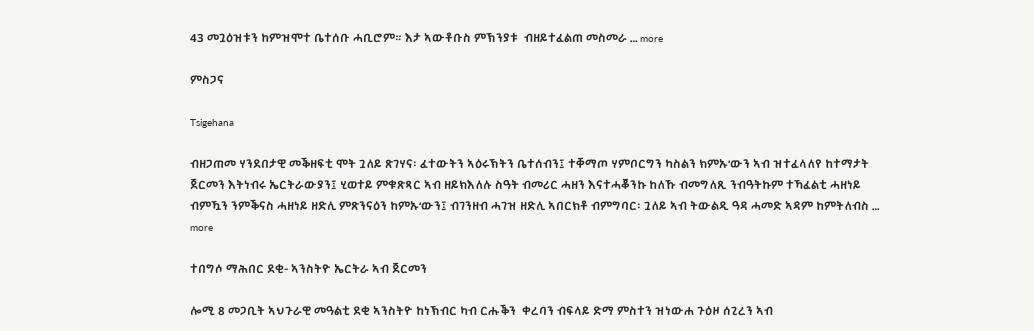43 መጓዕዝቱን ከምዝሞተ ቤተሰቡ ሓቢሮም። እታ ኣውቶቡስ ምኽንያቱ  ብዘይተፈልጠ መስመራ … more

ምስጋና

Tsigehana

ብዘጋጠመ ሃንደበታዊ መቕዘፍቲ ሞት ጓለይ ጽገሃና፡ ፈተውትን ኣዕሩኽትን ቤተሰብን፤ ተቐማጦ ሃምቦርግን ካስልን ክምኡ‘ውን ኣብ ዝተፈላለየ ከተማታት ጀርመን እትነብሩ ኤርትራውያን፤ ሂወተይ ምቁጽጻር ኣብ ዘይክእለሉ ስዓት ብመሪር ሓዘን እናተሓቖንኩ ከለኹ ብመግለጺ ንብዓትኩም ተኻፈልቲ ሓዘነይ ብምዃን ንምቕናስ ሓዘነይ ዘድሊ ምጽንናዕን ከምኡ‘ውን፤ ብገንዘብ ሓገዝ ዘድሊ ኣበርክቶ ብምግባር፡ ጓለይ ኣብ ትውልዲ ዓዳ ሓመድ ኣዳም ከምትለብስ … more

ተበግሶ ማሕበር ደቂ- ኣንስትዮ ኤርትራ ኣብ ጀርመን

ሎሚ 8 መጋቢት ኣህጉራዊ መዓልቲ ደቂ ኣንስትዮ ከነኽብር ካብ ርሑቕን  ቀረባን ብፍላይ ድማ ምስተን ዝነውሐ ጉዕዞ ሰጊረን ኣብ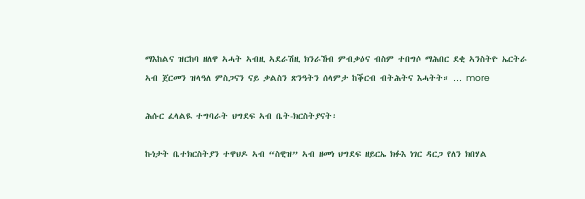ማእከልና ዝርከባ ዘለዋ ኣሓት ኣብዚ ኣደራሽዚ ክንራኸብ ምብቃዕና ብስም ተበግሶ ማሕበር ደቂ ኣንስትዮ ኤርትራ ኣብ ጀርመን ዝላዓለ ምስጋናን ናይ ቃልስን ጽንዓትን ሰላምታ ከቕርብ ብትሕትና እሓትት። … more

ሕሱር ፈላልዪ ተግባራት ህግደፍ ኣብ ቤት-ክርስትያናት፡

ኩነታት ቤተክርስትያን ተዋህዶ ኣብ “ስዊዝ” ኣብ ዘመነ ህግደፍ ዘይርኤ ክፉእ ነገር ዳርጋ የለን ክበሃል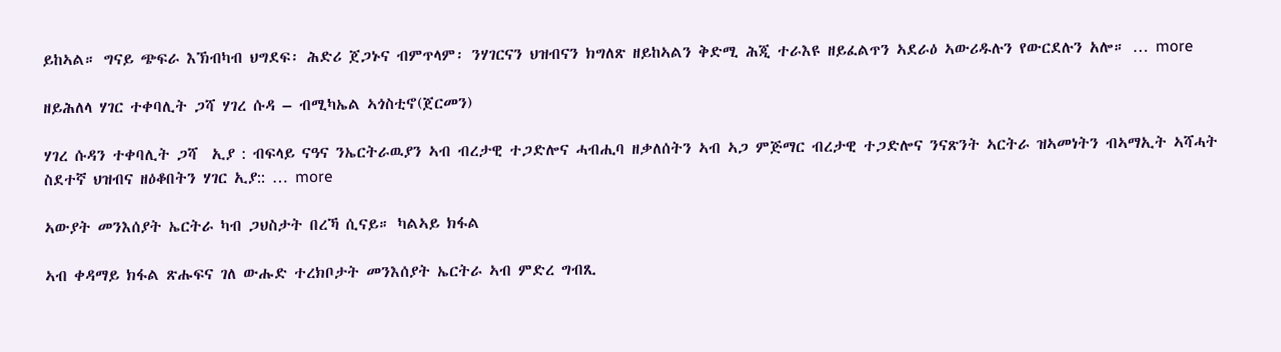ይከኣል። ግናይ ጭፍራ እኽብካብ ህግደፍ፡ ሕድሪ ጀጋኑና ብምጥላም፡ ንሃገርናን ህዝብናን ክግለጽ ዘይከኣልን ቅድሚ ሕጂ ተራእዩ ዘይፈልጥን ኣደራዕ ኣውሪዱሉን የውርደሉን አሎ። … more

ዘይሕለላ ሃገር ተቀባሊት ጋሻ ሃገረ ሱዳ – ብሚካኤል ኣጎስቲኖ(ጀርመን)

ሃገረ ሱዳን ተቀባሊት ጋሻ  ኢያ : ብፍላይ ናዓና ንኤርትራዉያን ኣብ ብረታዊ ተጋድሎና ሓብሒባ ዘቃለሰትን ኣብ ኣጋ ምጅማር ብረታዊ ተጋድሎና ንናጽንት ኣርትራ ዝኣመነትን ብኣማኢት ኣሻሓት ስደተኛ ህዝብና ዘዕቆበትን ሃገር ኢያ:: … more

ኣውያት መንእሰያት ኤርትራ ካብ ጋህስታት በረኻ ሲናይ። ካልኣይ ክፋል

ኣብ ቀዳማይ ክፋል ጽሑፍና ገለ ውሑድ ተረክቦታት መንእሰያት ኤርትራ ኣብ ምድረ ግብጺ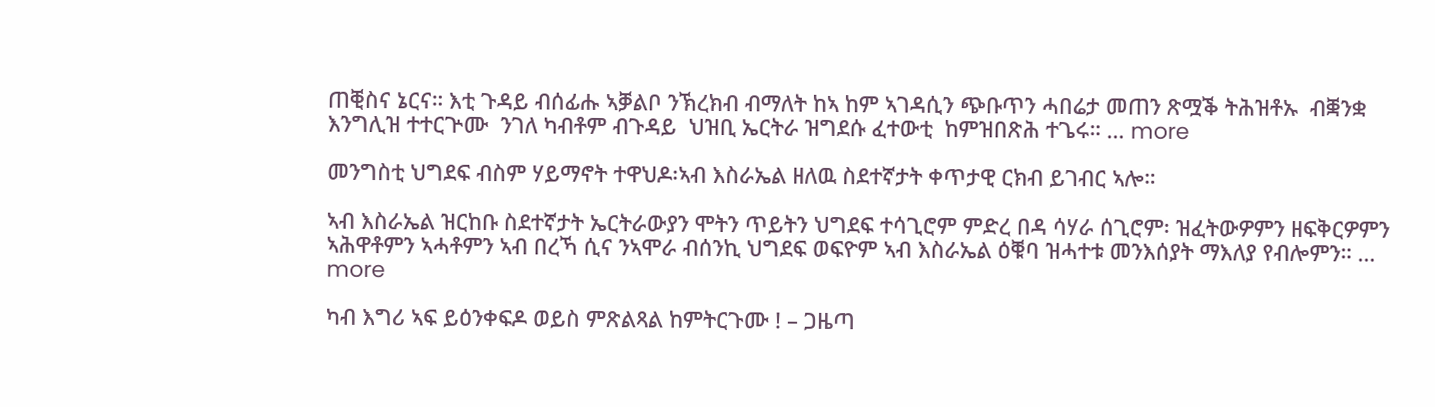ጠቒስና ኔርና። እቲ ጉዳይ ብሰፊሑ ኣቓልቦ ንኽረክብ ብማለት ከኣ ከም ኣገዳሲን ጭቡጥን ሓበሬታ መጠን ጽሟቕ ትሕዝቶኡ  ብቛንቋ እንግሊዝ ተተርጕሙ  ንገለ ካብቶም ብጉዳይ  ህዝቢ ኤርትራ ዝግደሱ ፈተውቲ  ከምዝበጽሕ ተጌሩ። … more

መንግስቲ ህግደፍ ብስም ሃይማኖት ተዋህዶ፡ኣብ እስራኤል ዘለዉ ስደተኛታት ቀጥታዊ ርክብ ይገብር ኣሎ።

ኣብ እስራኤል ዝርከቡ ስደተኛታት ኤርትራውያን ሞትን ጥይትን ህግደፍ ተሳጊሮም ምድረ በዳ ሳሃራ ሰጊሮም፡ ዝፈትውዎምን ዘፍቅርዎምን ኣሕዋቶምን ኣሓቶምን ኣብ በረኻ ሲና ንኣሞራ ብሰንኪ ህግደፍ ወፍዮም ኣብ እስራኤል ዕቑባ ዝሓተቱ መንእሰያት ማእለያ የብሎምን። … more

ካብ እግሪ ኣፍ ይዕንቀፍዶ ወይስ ምጽልጻል ከምትርጉሙ ! – ጋዜጣ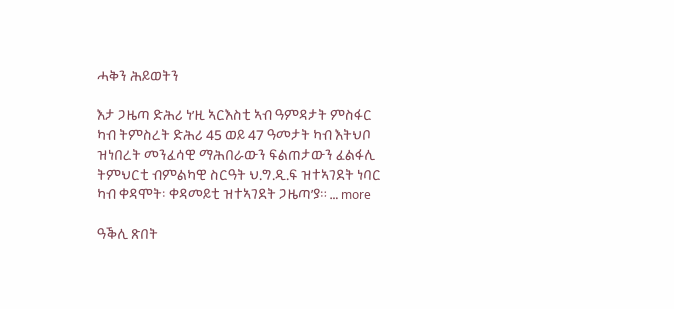ሓቅን ሕይወትን

እታ ጋዜጣ ድሕሪ ነ’ዚ ኣርእስቲ ኣብ ዓምዳታት ምስፋር ካብ ትምስረት ድሕሪ 45 ወይ 47 ዓመታት ካብ እትህቦ ዝነበረት መንፈሳዊ ማሕበራውን ፍልጠታውን ፈልፋሊ ትምህርቲ ብምልካዊ ስርዓት ህ.ግ.ዲ.ፍ ዝተኣገደት ነባር ካብ ቀዳሞት፡ ቀዳመይቲ ዝተኣገደት ጋዜጣ’ያ። … more

ዓቕሊ ጽበት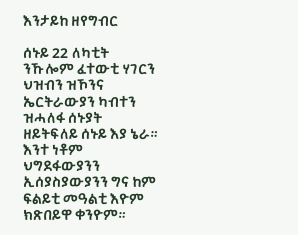እንታይከ ዘየግብር

ሰኑይ 22 ለካቲት ንኹሎም ፈተውቲ ሃገርን ህዝብን ዝኾንና ኤርትራውያን ካብተን ዝሓለፋ ሰኑያት ዘይትፍለይ ሰኑይ እያ ኔራ። እንተ ነቶም ህግደፋውያንን ኢሰያስያውያንን ግና ከም ፍልይቲ መዓልቲ እዮም ክጽበይዋ ቀንዮም።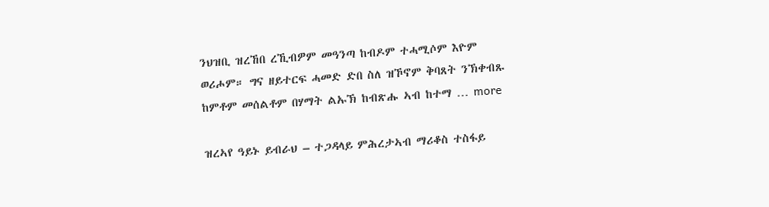ንህዝቢ ዝረኸበ ረኺብዎም መዓንጣ ከብዶም ተሓሚሶም እዮም ወሪሖም። ግና ዘይተርፍ ሓመድ ድበ ስለ ዝኾኖም ቅባጸት ንኽቀብጹ ከምቶም መሰልቶም በሃማት ልኡኽ ከብጽሑ ኣብ ከተማ … more

ዝረኣየ ዓይኑ ይብራህ – ተጋዳላይ ምሕረታኣብ ማሪቆስ ተስፋይ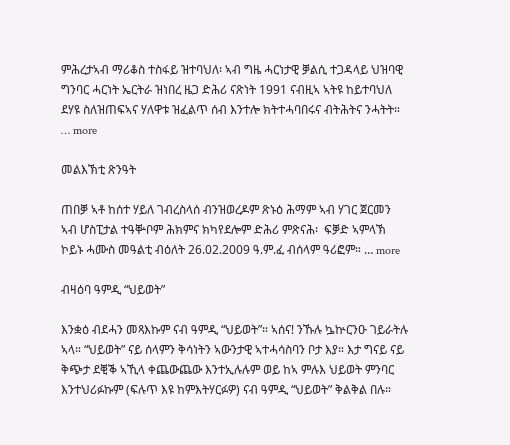ምሕረታኣብ ማሪቆስ ተስፋይ ዝተባህለ፡ ኣብ ግዜ ሓርነታዊ ቓልሲ ተጋዳላይ ህዝባዊ ግንባር ሓርነት ኤርትራ ዝነበረ ዜጋ ድሕሪ ናጽነት 1991 ናብዚኣ ኣትዩ ከይተባህለ ደሃዩ ስለዝጠፍኣና ሃለዋቱ ዝፈልጥ ሰብ እንተሎ ክትተሓባበሩና ብትሕትና ንሓትት። … more

መልእኽቲ ጽንዓት

ጠበቓ ኣቶ ከሰተ ሃይለ ገብረስላሰ ብንዝወረዶም ጽኑዕ ሕማም ኣብ ሃገር ጀርመን ኣብ ሆስፒታል ተዓቝቦም ሕክምና ክካየደሎም ድሕሪ ምጽናሕ፡  ፍቓድ ኣምላኽ ኮይኑ ሓሙስ መዓልቲ ብዕለት 26.02.2009 ዓ.ም.ፈ ብሰላም ዓሪፎም። … more

ብዛዕባ ዓምዲ “ህይወት”

እንቋዕ ብደሓን መጻእኩም ናብ ዓምዲ “ህይወት”። ኣሰና! ንኹሉ ኴኵርንዑ ገይራትሉ ኣላ። “ህይወት” ናይ ሰላምን ቅሳነትን ኣውንታዊ ኣተሓሳስባን ቦታ እያ። እታ ግናይ ናይ ቅጭታ ደቒቕ ኣኺላ ቀጨውጨው እንተኢሉሉም ወይ ከኣ ምሉእ ህይወት ምንባር እንተህሪፉኩም (ፍሉጥ እዩ ከምእትሃርፉዎ) ናብ ዓምዲ “ህይወት” ቅልቅል በሉ።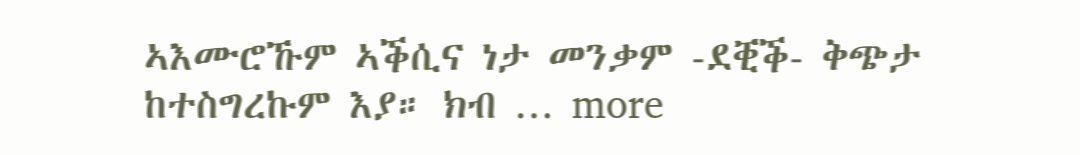ኣእሙሮኹም ኣቕሲና ነታ መንቃም -ደቒቕ- ቅጭታ ከተስግረኩም እያ። ክብ … more